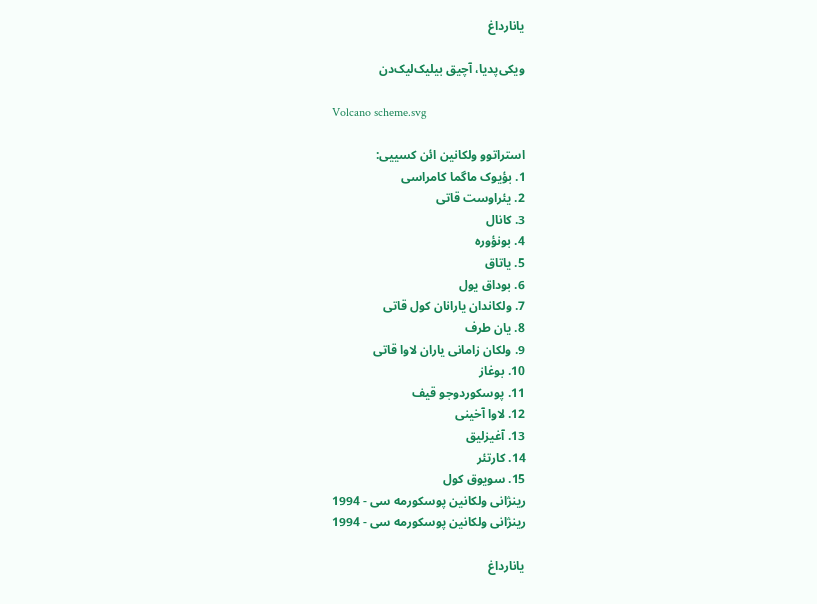یانارداغ

ویکی‌پدیا، آچیق بیلیک‌لیک‌دن

Volcano scheme.svg

استراتوو ولکانین ائن کسییی:
1. بؤیوک ماگما کامراسی
2. یئراوست قاتی
3. کانال
4. بونؤوره
5. یاتاق
6. بوداق یول
7. ولکاندان یارانان کول قاتی
8. یان طرف
9. ولکان زامانی یاران لاوا قاتی
10. بوغاز
11. پوسکوردوجو قیف
12. لاوا آخینی
13. آغیزلیق
14. کارتئر
15. سویوق کول
رینژانی ولکانین پوسکورمه سی - 1994
رینژانی ولکانین پوسکورمه سی - 1994

یانارداغ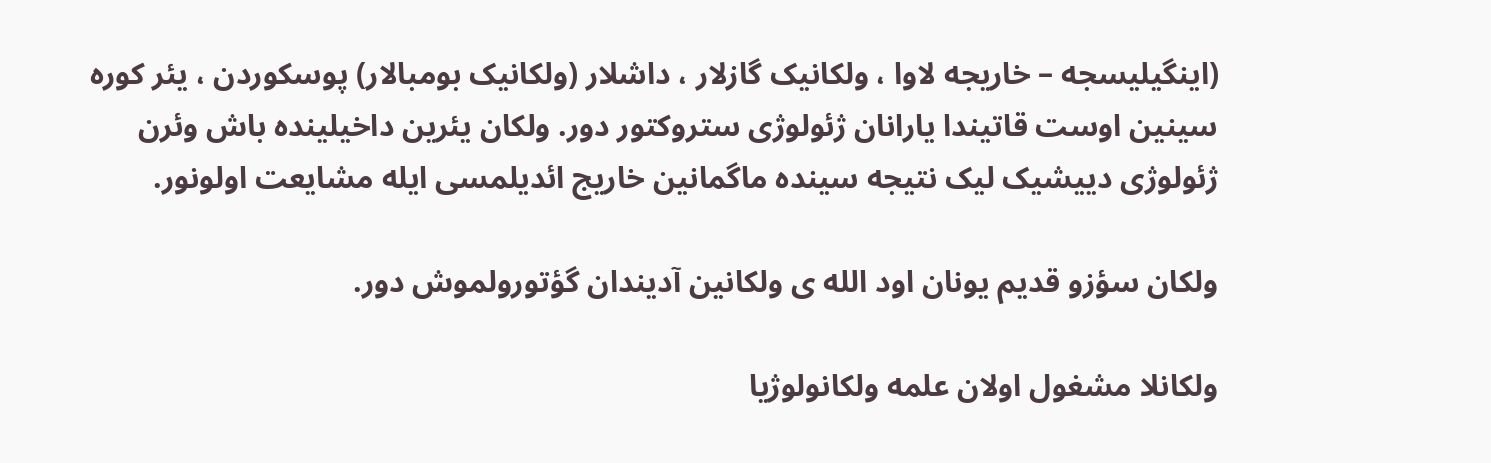(اینگیلیسجه – خاریجه لاوا ، ولکانیک گازلار ، داشلار (ولکانیک بومبالار) پوسکوردن ، یئر کوره سینین اوست قاتیندا یارانان ژئولوژی ستروکتور دور. ولکان یئرین داخیلینده باش وئرن ژئولوژی دییشیک لیک نتیجه سینده ماگمانین خاریج ائدیلمسی ایله مشایعت اولونور.

ولکان سؤزو قدیم یونان اود الله ی ولکانین آدیندان گؤتورولموش دور.

ولکانلا مشغول اولان علمه ولکانولوژیا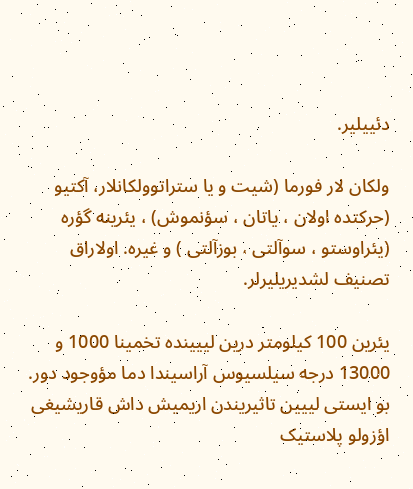دئییلیر.

ولکان لار فورما (شیت و یا ستراتوولکانلار، آکتیو (حرکتده اولان ، یاتان ، سؤنموش) ، یئرینه گؤره (یئراوستو ، سوآلتی ، بوزآلتی ) و غیره. اولاراق تصنیف لشدیریلیرلر.

یئرین 100 کیلومتر درین لییینده تخمینا 1000 و 13000 درجه سیلسیوس آراسیندا دما مؤوجود دور. بو ایستی لییین تاثیریندن اریمیش داش قاریشیغی اؤزولو پلاستیک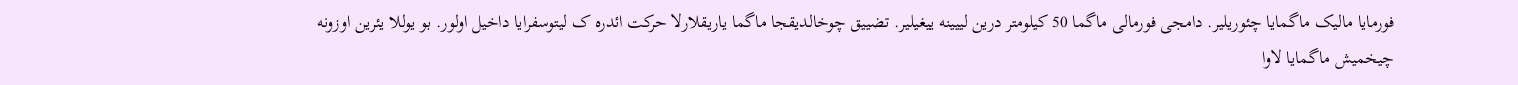فورمایا مالیک ماگمایا چئوریلیر. دامجی فورمالی ماگما 50 کیلومتر درین لییینه ییغیلیر. تضییق چوخالدیقجا ماگما یاریقلارلا حرکت ائدره ک لیتوسفرایا داخیل اولور. بو یوللا یئرین اوزونه چیخمیش ماگمایا لاوا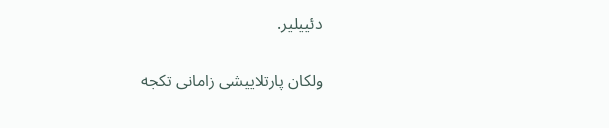دئییلیر.

ولکان پارتلاییشی زامانی تکجه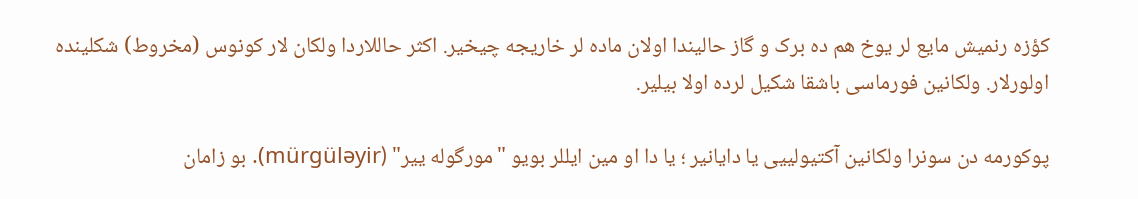کؤزه رنمیش مایع لر یوخ هم ده برک و گاز حالیندا اولان ماده لر خاریجه چیخیر. اکثر حاللاردا ولکان لار کونوس (مخروط) شکلینده اولورلار. ولکانین فورماسی باشقا شکیل لرده اولا بیلیر.

پوکورمه دن سونرا ولکانین آکتیولییی یا دایانیر ؛ یا دا او مین ایللر بویو "مورگوله ییر" (mürgüləyir). بو زامان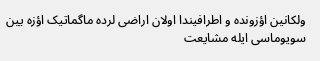ولکانین اؤزونده و اطرافیندا اولان اراضی لرده ماگماتیک اؤزه یین سویوماسی ایله مشایعت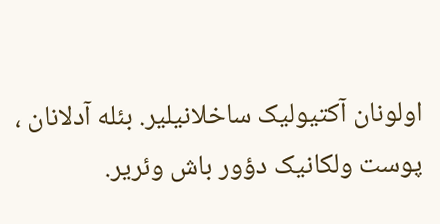اولونان آکتیولیک ساخلانیلیر. بئله آدلانان ، پوست ولکانیک دؤور باش وئریر.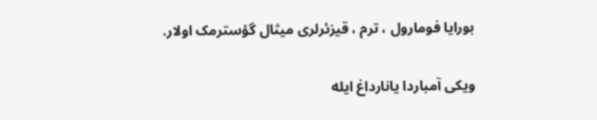بورایا فومارول ، ترم ، قیزئرلری میثال گؤسترمک اولار.

ویکی آمباردا یانارداغ ایله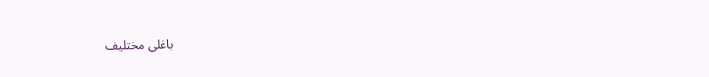باغلی مختلیف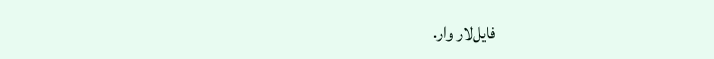فایل‌لار وار.